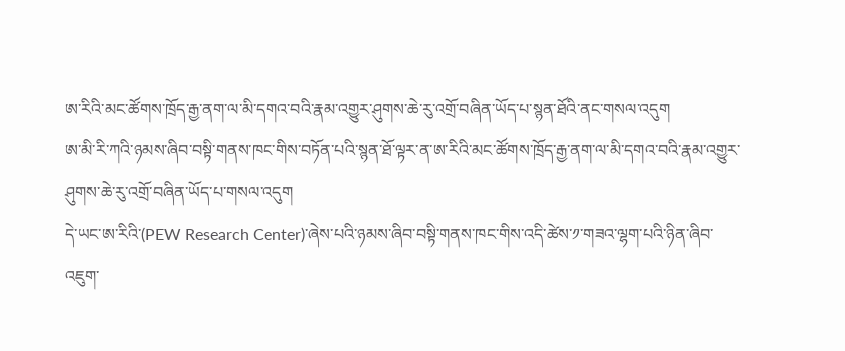ཨ་རིའི་མང་ཚོགས་ཁྲོད་རྒྱ་ནག་ལ་མི་དགའ་བའི་རྣམ་འགྱུར་ཤུགས་ཆེ་རུ་འགྲོ་བཞིན་ཡོད་པ་སྙན་ཐོའི་ནང་གསལ་འདུག
ཨ་མི་རི་ཀའི་ཉམས་ཞིབ་བསྟི་གནས་ཁང་གིས་བཏོན་པའི་སྙན་ཐོ་ལྟར་ན་ཨ་རིའི་མང་ཚོགས་ཁྲོད་རྒྱ་ནག་ལ་མི་དགའ་བའི་རྣམ་འགྱུར་ཤུགས་ཆེ་རུ་འགྲོ་བཞིན་ཡོད་པ་གསལ་འདུག
དེ་ཡང་ཨ་རིའི་(PEW Research Center)་ཞེས་པའི་ཉམས་ཞིབ་བསྟི་གནས་ཁང་གིས་འདི་ཚེས་༡་གཟའ་ལྷག་པའི་ཉིན་ཞིབ་འཇུག་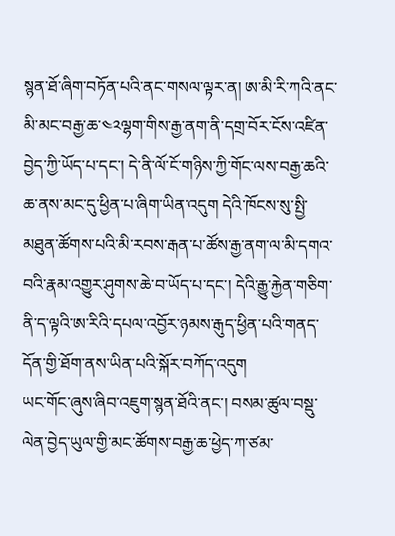སྙན་ཐོ་ཞིག་བཏོན་པའི་ནང་གསལ་ལྟར་ན། ཨ་མི་རི་ཀའི་ནང་མི་མང་བརྒྱ་ཆ་༤༢ལྷག་གིས་རྒྱ་ནག་ནི་དགྲ་བོར་ངོས་འཛིན་བྱེད་ཀྱི་ཡོད་པ་དང་། དེ་ནི་ལོ་ངོ་གཉིས་ཀྱི་གོང་ལས་བརྒྱ་ཆའི་ཆ་ནས་མང་དུ་ཕྱིན་པ་ཞིག་ཡིན་འདུག དེའི་ཁོངས་སུ་སྤྱི་མཐུན་ཚོགས་པའི་མི་རབས་རྒན་པ་ཚོས་རྒྱ་ནག་ལ་མི་དགའ་བའི་རྣམ་འགྱུར་ཤུགས་ཆེ་བ་ཡོད་པ་དང་། དེའི་རྒྱུ་རྐྱེན་གཅིག་ནི་ད་ལྟའི་ཨ་རིའི་དཔལ་འབྱོར་ཉམས་རྒུད་ཕྱིན་པའི་གནད་དོན་གྱི་ཐོག་ནས་ཡིན་པའི་སྐོར་བཀོད་འདུག
ཡང་གོང་ཞུས་ཞིབ་འཇུག་སྙན་ཐོའི་ནང་། བསམ་ཚུལ་བསྡུ་ལེན་བྱེད་ཡུལ་གྱི་མང་ཚོགས་བརྒྱ་ཆ་ཕྱེད་ཀ་ཙམ་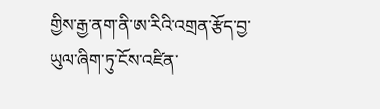གྱིས་རྒྱ་ནག་ནི་ཨ་རིའི་འགྲན་རྩོད་བྱ་ཡུལ་ཞིག་ཏུ་ངོས་འཛིན་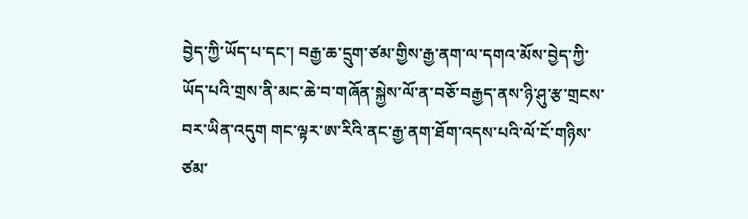བྱེད་ཀྱི་ཡོད་པ་དང་། བརྒྱ་ཆ་དྲུག་ཙམ་གྱིས་རྒྱ་ནག་ལ་དགའ་མོས་བྱེད་ཀྱི་ཡོད་པའི་གྲས་ནི་མང་ཆེ་བ་གཞོན་སྐྱེས་ལོ་ན་བཅོ་བརྒྱད་ནས་ཉི་ཤུ་རྩ་གྲངས་བར་ཡིན་འདུག གང་ལྟར་ཨ་རིའི་ནང་རྒྱ་ནག་ཐོག་འདས་པའི་ལོ་ངོ་གཉིས་ཙམ་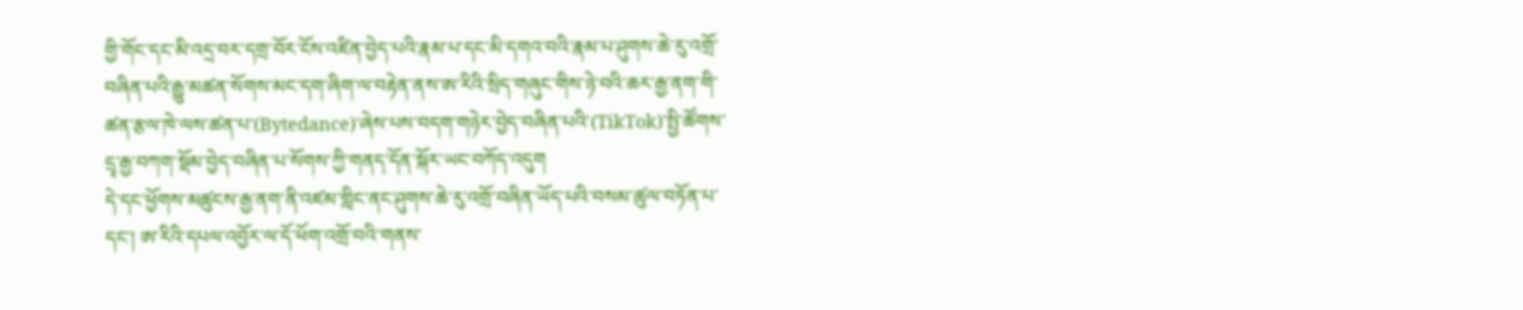གྱི་གོང་དང་མི་འདྲ་བར་དགྲ་བོར་ངོས་འཛིན་བྱེད་པའི་རྣམ་པ་དང་མི་དགའ་བའི་རྣམ་པ་ཤུགས་ཆེ་རུ་འགྲོ་བཞིན་པའི་རྒྱུ་མཚན་སོགས་མང་དག་ཞིག་ལ་བརྟེན་ནས་ཨ་རིའི་སྲིད་གཞུང་གིས་ཉེ་བའི་ཆར་རྒྱ་ནག་གི་ཚན་རྩལ་ཁེ་ལས་ཚན་པ་(Bytedance)་ཞེས་པས་བདག་གཉེར་བྱེད་བཞིན་པའི་(TikTok)་སྤྱི་ཚོགས་དྲྭ་རྒྱ་བཀག་སྡོམ་བྱེད་བཞིན་པ་སོགས་ཀྱི་གནད་དོན་སྐོར་ཡང་བཀོད་འདུག
དེ་དང་ཕྱོགས་མཚུངས་རྒྱ་ནག་ནི་འཛམ་གླིང་ནང་ཤུགས་ཆེ་རུ་འགྲོ་བཞིན་ཡོད་པའི་བསམ་ཚུལ་བཏོན་པ་དང་། ཨ་རིའི་དཔལ་འབྱོར་ལ་དོ་ཕོག་འགྲོ་བའི་གནས་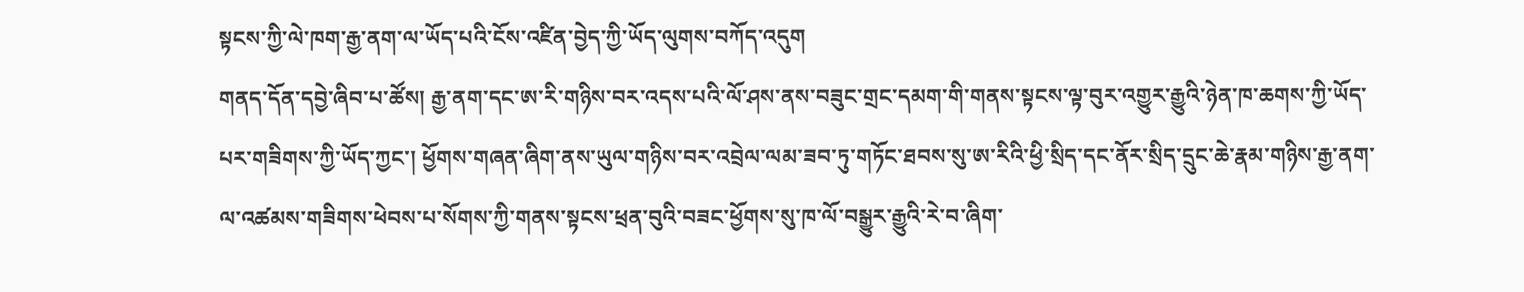སྟངས་ཀྱི་ལེ་ཁག་རྒྱ་ནག་ལ་ཡོད་པའི་ངོས་འཛིན་བྱེད་ཀྱི་ཡོད་ལུགས་བཀོད་འདུག
གནད་དོན་དབྱེ་ཞིབ་པ་ཚོས། རྒྱ་ནག་དང་ཨ་རི་གཉིས་བར་འདས་པའི་ལོ་ཤས་ནས་བཟུང་གྲང་དམག་གི་གནས་སྟངས་ལྟ་བུར་འགྱུར་རྒྱུའི་ཉེན་ཁ་ཆགས་ཀྱི་ཡོད་པར་གཟིགས་ཀྱི་ཡོད་ཀྱང་། ཕྱོགས་གཞན་ཞིག་ནས་ཡུལ་གཉིས་བར་འབྲེལ་ལམ་ཟབ་ཏུ་གཏོང་ཐབས་སུ་ཨ་རིའི་ཕྱི་སྲིད་དང་ནོར་སྲིད་དྲུང་ཆེ་རྣམ་གཉིས་རྒྱ་ནག་ལ་འཚམས་གཟིགས་ཕེབས་པ་སོགས་ཀྱི་གནས་སྟངས་ཕྲན་བུའི་བཟང་ཕྱོགས་སུ་ཁ་ལོ་བསྒྱུར་རྒྱུའི་རེ་བ་ཞིག་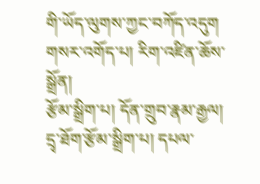གི་ཡོད་ལུགས་ཀྱང་བཀོད་འདུག
གསར་འགོད་པ། རིག་འཛིན་ཆོས་སྒྲོན།
རྩོམ་སྒྲིག་པ། དོན་གྲུབ་རྣམ་རྒྱལ།
དྲྭ་ཐོག་རྩོམ་སྒྲིག་པ། དཔལ་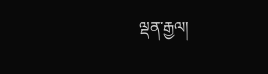ལྡན་རྒྱལ།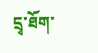དྲྭ་ཐོག་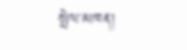སྤེལ་མཁན།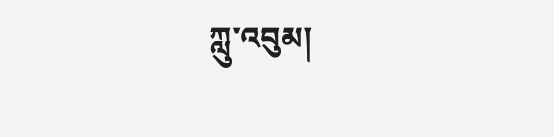ཀླུ་འབུམ།